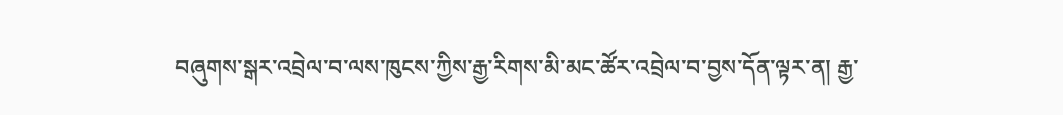བཞུགས་སྒར་འབྲེལ་བ་ལས་ཁུངས་ཀྱིས་རྒྱ་རིགས་མི་མང་ཚོར་འབྲེལ་བ་བྱས་དོན་ལྟར་ན། རྒྱ་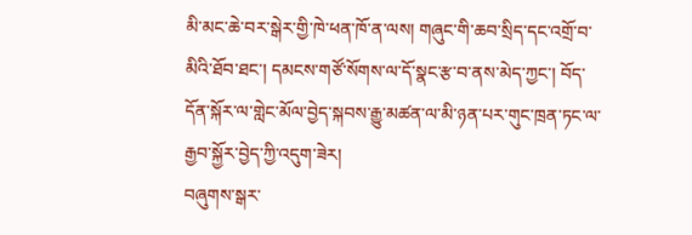མི་མང་ཆེ་བར་སྒེར་གྱི་ཁེ་ཕན་ཁོ་ན་ལས། གཞུང་གི་ཆབ་སྲིད་དང་འགྲོ་བ་མིའི་ཐོབ་ཐང་། དམངས་གཙོ་སོགས་ལ་དོ་སྣང་རྩ་བ་ནས་མེད་ཀྱང་། བོད་དོན་སྐོར་ལ་གླེང་མོལ་བྱེད་སྐབས་རྒྱུ་མཚན་ལ་མི་ཉན་པར་གུང་ཁྲན་ཏང་ལ་རྒྱབ་སྐྱོར་བྱེད་ཀྱི་འདུག་ཟེར།
བཞུགས་སྒར་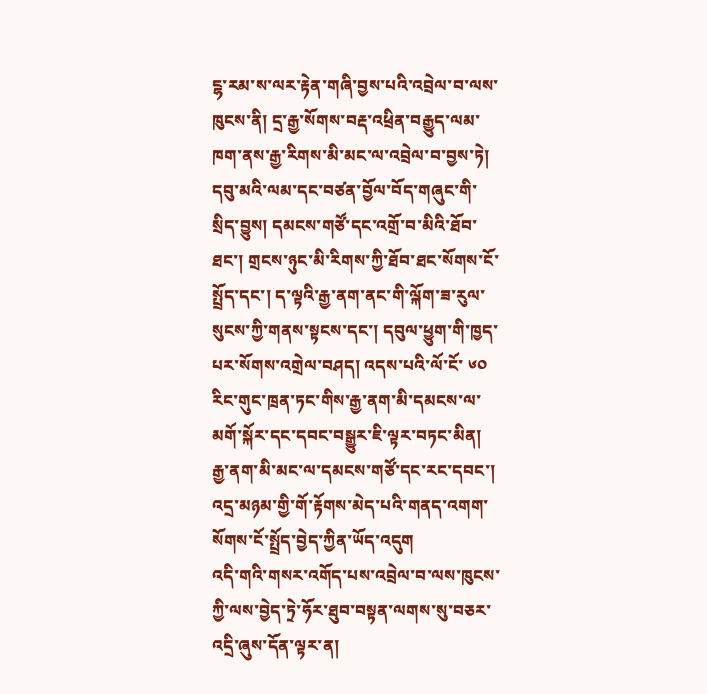ངྷ་རམ་ས་ལར་རྟེན་གཞི་བྱས་པའི་འབྲེལ་བ་ལས་ཁུངས་ནི། དྲ་རྒྱ་སོགས་བརྡ་འཕྲིན་བརྒྱུད་ལམ་ཁག་ནས་རྒྱ་རིགས་མི་མང་ལ་འབྲེལ་བ་བྱས་ཏེ། དབུ་མའི་ལམ་དང་བཙན་བྱོལ་བོད་གཞུང་གི་སྲིད་བྱུས། དམངས་གཙོ་དང་འགྲོ་བ་མིའི་ཐོབ་ཐང་། གྲངས་ཉུང་མི་རིགས་ཀྱི་ཐོབ་ཐང་སོགས་ངོ་སྤྲོད་དང་། ད་ལྟའི་རྒྱ་ནག་ནང་གི་ལྐོག་ཟ་རུལ་སུངས་ཀྱི་གནས་སྟངས་དང་། དབུལ་ཕྱུག་གི་ཁྱད་པར་སོགས་འགྲེལ་བཤད། འདས་པའི་ལོ་ངོ་ ༦༠ རིང་གུང་ཁྲན་ཏང་གིས་རྒྱ་ནག་མི་དམངས་ལ་མགོ་སྐོར་དང་དབང་བསྒྱུར་ཇི་ལྟར་བཏང་མིན། རྒྱ་ནག་མི་མང་ལ་དམངས་གཙོ་དང་རང་དབང་། འདྲ་མཉམ་གྱི་གོ་རྟོགས་མེད་པའི་གནད་འགག་སོགས་ངོ་སྤྲོད་བྱེད་ཀྱིན་ཡོད་འདུག
འདི་གའི་གསར་འགོད་པས་འབྲེལ་བ་ལས་ཁུངས་ཀྱི་ལས་བྱེད་ཏྲེ་ཧོར་ཐུབ་བསྟན་ལགས་སུ་བཅར་འདྲི་ཞུས་དོན་ལྟར་ན།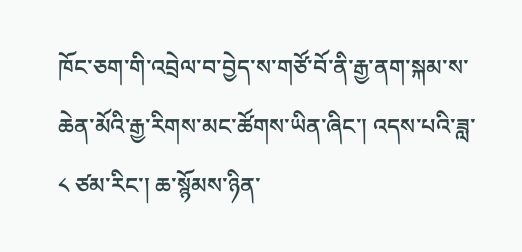ཁོང་ཅག་གི་འབྲེལ་བ་བྱེད་ས་གཙོ་བོ་ནི་རྒྱ་ནག་སྐམ་ས་ཆེན་མོའི་རྒྱ་རིགས་མང་ཚོགས་ཡིན་ཞིང་། འདས་པའི་ཟླ་ ༨ ཙམ་རིང་། ཆ་སྙོམས་ཉིན་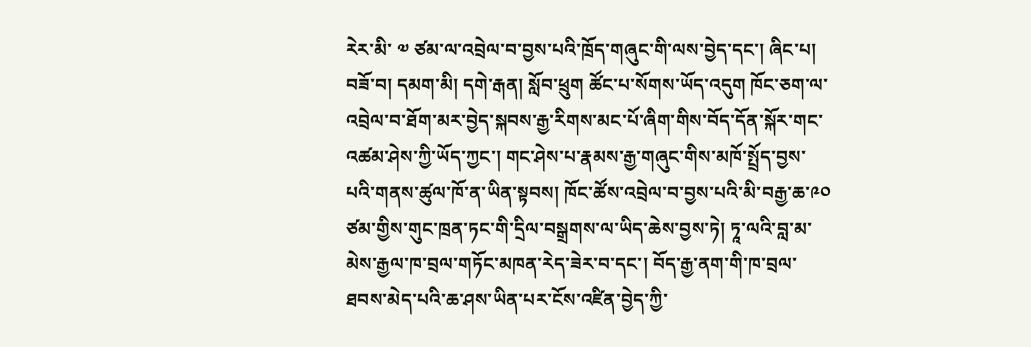རེར་མི་ ༧ ཙམ་ལ་འབྲེལ་བ་བྱས་པའི་ཁྲོད་གཞུང་གི་ལས་བྱེད་དང་། ཞིང་པ། བཟོ་བ། དམག་མི། དགེ་རྒན། སློབ་ཕྲུག ཚོང་པ་སོགས་ཡོད་འདུག ཁོང་ཅག་ལ་འབྲེལ་བ་ཐོག་མར་བྱེད་སྐབས་རྒྱ་རིགས་མང་པོ་ཞིག་གིས་བོད་དོན་སྐོར་གང་འཚམ་ཤེས་ཀྱི་ཡོད་ཀྱང་། གང་ཤེས་པ་རྣམས་རྒྱ་གཞུང་གིས་མཁོ་སྤྲོད་བྱས་པའི་གནས་ཚུལ་ཁོ་ན་ཡིན་སྟབས། ཁོང་ཚོས་འབྲེལ་བ་བྱས་པའི་མི་བརྒྱ་ཆ་༩༠ ཙམ་གྱིས་གུང་ཁྲན་ཏང་གི་དྲིལ་བསྒྲགས་ལ་ཡིད་ཆེས་བྱས་ཏེ། ཏཱ་ལའི་བླ་མ་མེས་རྒྱལ་ཁ་བྲལ་གཏོང་མཁན་རེད་ཟེར་བ་དང་། བོད་རྒྱ་ནག་གི་ཁ་བྲལ་ཐབས་མེད་པའི་ཆ་ཤས་ཡིན་པར་ངོས་འཛིན་བྱེད་ཀྱི་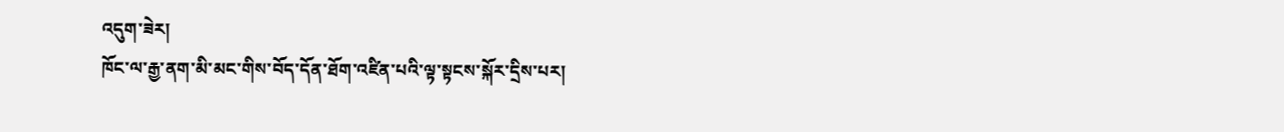འདུག་ཟེར།
ཁོང་ལ་རྒྱ་ནག་མི་མང་གིས་བོད་དོན་ཐོག་འཛིན་པའི་ལྟ་སྟངས་སྐོར་དྲིས་པར།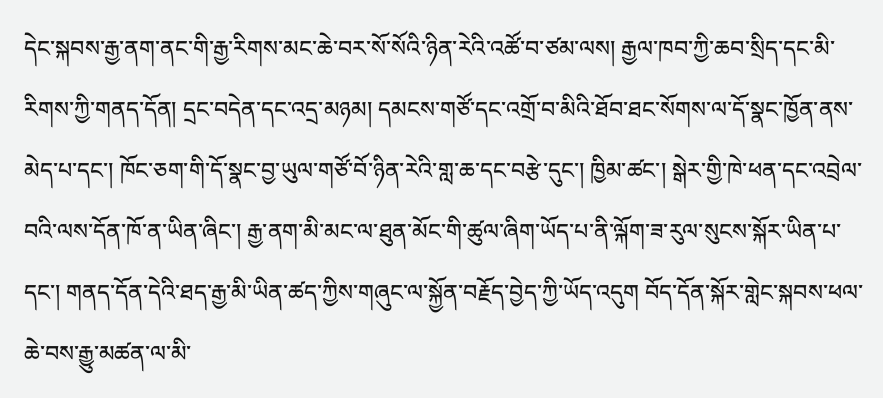དེང་སྐབས་རྒྱ་ནག་ནང་གི་རྒྱ་རིགས་མང་ཆེ་བར་སོ་སོའི་ཉིན་རེའི་འཚོ་བ་ཙམ་ལས། རྒྱལ་ཁབ་ཀྱི་ཆབ་སྲིད་དང་མི་རིགས་ཀྱི་གནད་དོན། དྲང་བདེན་དང་འདྲ་མཉམ། དམངས་གཙོ་དང་འགྲོ་བ་མིའི་ཐོབ་ཐང་སོགས་ལ་དོ་སྣང་ཁྱོན་ནས་མེད་པ་དང་། ཁོང་ཅག་གི་དོ་སྣང་བྱ་ཡུལ་གཙོ་བོ་ཉིན་རེའི་གླ་ཆ་དང་བརྩེ་དུང་། ཁྱིམ་ཚང་། སྒེར་གྱི་ཁེ་ཕན་དང་འབྲེལ་བའི་ལས་དོན་ཁོ་ན་ཡིན་ཞིང་། རྒྱ་ནག་མི་མང་ལ་ཐུན་མོང་གི་ཚུལ་ཞིག་ཡོད་པ་ནི་ལྐོག་ཟ་རུལ་སུངས་སྐོར་ཡིན་པ་དང་། གནད་དོན་དེའི་ཐད་རྒྱ་མི་ཡིན་ཚད་ཀྱིས་གཞུང་ལ་སྐྱོན་བརྗོད་བྱེད་ཀྱི་ཡོད་འདུག བོད་དོན་སྐོར་གླེང་སྐབས་ཕལ་ཆེ་བས་རྒྱུ་མཚན་ལ་མི་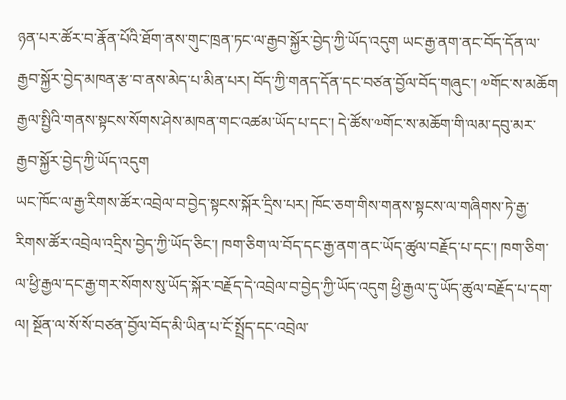ཉན་པར་ཚོར་བ་རྣོན་པོའི་ཐོག་ནས་གུང་ཁྲན་ཏང་ལ་རྒྱབ་སྐྱོར་བྱེད་ཀྱི་ཡོད་འདུག ཡང་རྒྱ་ནག་ནང་བོད་དོན་ལ་རྒྱབ་སྐྱོར་བྱེད་མཁན་རྩ་བ་ནས་མེད་པ་མིན་པར། བོད་ཀྱི་གནད་དོན་དང་བཙན་བྱོལ་བོད་གཞུང་། ༧གོང་ས་མཆོག རྒྱལ་སྤྱིའི་གནས་སྟངས་སོགས་ཤེས་མཁན་གང་འཚམ་ཡོད་པ་དང་། དེ་ཚོས་༧གོང་ས་མཆོག་གི་ལམ་དབུ་མར་རྒྱབ་སྐྱོར་བྱེད་ཀྱི་ཡོད་འདུག
ཡང་ཁོང་ལ་རྒྱ་རིགས་ཚོར་འབྲེལ་བ་བྱེད་སྟངས་སྐོར་དྲིས་པར། ཁོང་ཅག་གིས་གནས་སྟངས་ལ་གཞིགས་ཏེ་རྒྱ་རིགས་ཚོར་འབྲེལ་འདྲིས་བྱེད་ཀྱི་ཡོད་ཅིང་། ཁག་ཅིག་ལ་བོད་དང་རྒྱ་ནག་ནང་ཡོད་ཚུལ་བརྗོད་པ་དང་། ཁག་ཅིག་ལ་ཕྱི་རྒྱལ་དང་རྒྱ་གར་སོགས་སུ་ཡོད་སྐོར་བརྗོད་དེ་འབྲེལ་བ་བྱེད་ཀྱི་ཡོད་འདུག ཕྱི་རྒྱལ་དུ་ཡོད་ཚུལ་བརྗོད་པ་དག་ལ། སྔོན་ལ་སོ་སོ་བཙན་བྱོལ་བོད་མི་ཡིན་པ་ངོ་སྤྲོད་དང་འབྲེལ་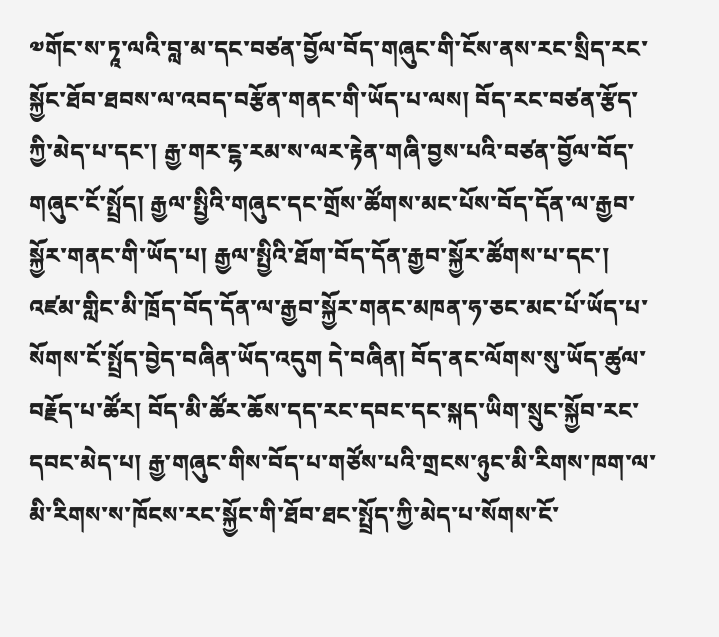༧གོང་ས་ཏཱ་ལའི་བླ་མ་དང་བཙན་བྱོལ་བོད་གཞུང་གི་ངོས་ནས་རང་སྲིད་རང་སྐྱོང་ཐོབ་ཐབས་ལ་འབད་བརྩོན་གནང་གི་ཡོད་པ་ལས། བོད་རང་བཙན་རྩོད་ཀྱི་མེད་པ་དང་། རྒྱ་གར་ངྷ་རམ་ས་ལར་རྟེན་གཞི་བྱས་པའི་བཙན་བྱོལ་བོད་གཞུང་ངོ་སྤྲོད། རྒྱལ་སྤྱིའི་གཞུང་དང་གྲོས་ཚོགས་མང་པོས་བོད་དོན་ལ་རྒྱབ་སྐྱོར་གནང་གི་ཡོད་པ། རྒྱལ་སྤྱིའི་ཐོག་བོད་དོན་རྒྱབ་སྐྱོར་ཚོགས་པ་དང་། འཛམ་གླིང་མི་ཁྲོད་བོད་དོན་ལ་རྒྱབ་སྐྱོར་གནང་མཁན་ཧ་ཅང་མང་པོ་ཡོད་པ་སོགས་ངོ་སྤྲོད་བྱེད་བཞིན་ཡོད་འདུག དེ་བཞིན། བོད་ནང་ལོགས་སུ་ཡོད་ཚུལ་བརྗོད་པ་ཚོར། བོད་མི་ཚོར་ཆོས་དད་རང་དབང་དང་སྐད་ཡིག་སྲུང་སྐྱོབ་རང་དབང་མེད་པ། རྒྱ་གཞུང་གིས་བོད་པ་གཙོས་པའི་གྲངས་ཉུང་མི་རིགས་ཁག་ལ་མི་རིགས་ས་ཁོངས་རང་སྐྱོང་གི་ཐོབ་ཐང་སྤྲོད་ཀྱི་མེད་པ་སོགས་ངོ་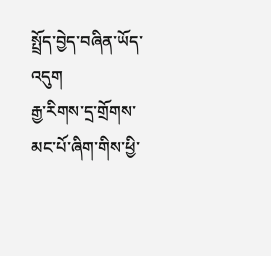སྤྲོད་བྱེད་བཞིན་ཡོད་འདུག
རྒྱ་རིགས་དྲ་གྲོགས་མང་པོ་ཞིག་གིས་ཕྱི་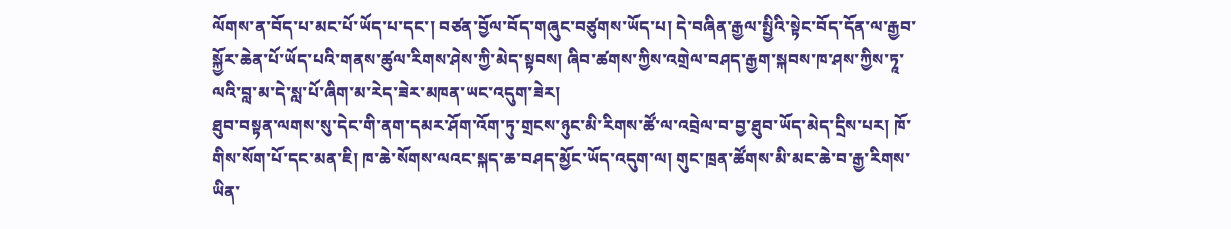ལོགས་ན་བོད་པ་མང་པོ་ཡོད་པ་དང་། བཙན་བྱོལ་བོད་གཞུང་བཙུགས་ཡོད་པ། དེ་བཞིན་རྒྱལ་སྤྱིའི་སྟེང་བོད་དོན་ལ་རྒྱབ་སྐྱོར་ཆེན་པོ་ཡོད་པའི་གནས་ཚུལ་རིགས་ཤེས་ཀྱི་མེད་སྟབས། ཞིབ་ཚགས་ཀྱིས་འགྲེལ་བཤད་རྒྱག་སྐབས་ཁ་ཤས་ཀྱིས་ཏཱ་ལའི་བླ་མ་དེ་སླ་པོ་ཞིག་མ་རེད་ཟེར་མཁན་ཡང་འདུག་ཟེར།
ཐུབ་བསྟན་ལགས་སུ་དེང་གི་ནག་དམར་ཤོག་འོག་ཏུ་གྲངས་ཉུང་མི་རིགས་ཚོ་ལ་འབྲེལ་བ་བྱ་ཐུབ་ཡོད་མེད་དྲིས་པར། ཁོ་གིས་སོག་པོ་དང་མན་ཇི། ཁ་ཆེ་སོགས་ལའང་སྐད་ཆ་བཤད་མྱོང་ཡོད་འདུག་ལ། གུང་ཁྲན་ཚོགས་མི་མང་ཆེ་བ་རྒྱ་རིགས་ཡིན་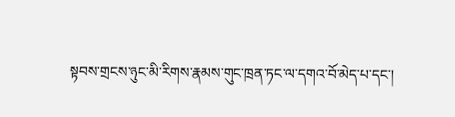སྟབས་གྲངས་ཉུང་མི་རིགས་རྣམས་གུང་ཁྲན་ཏང་ལ་དགའ་བོ་མེད་པ་དང་།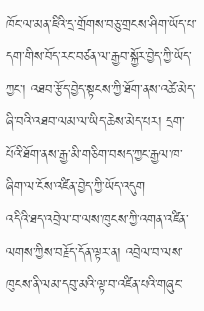ཁོང་ལ་མན་ཇིའི་དྲ་གྲོགས་བཅུ་གྲངས་ཤིག་ཡོད་པ་དག་གིས་བོད་རང་བཙན་ལ་རྒྱབ་སྐྱོར་བྱེད་ཀྱི་ཡོད་ཀྱང་། འཐབ་རྩོད་བྱེད་སྟངས་ཀྱི་ཐོག་ནས་འཚེ་མེད་ཞི་བའི་འཐབ་ལམ་ལ་ཡིད་ཆེས་མེད་པར། དྲག་པོའི་ཐོག་ནས་རྒྱ་མི་གཅིག་བསད་ཀྱང་རྒྱལ་ཁ་ཞིག་ལ་ངོས་འཛིན་བྱེད་ཀྱི་ཡོད་འདུག
འདིའི་ཐད་འབྲེལ་བ་ལས་ཁུངས་ཀྱི་འགན་འཛིན་ལགས་ཀྱིས་བརྗོད་དོན་ལྟར་ན། འབྲེལ་བ་ལས་ཁུངས་ནི་ལམ་དབུ་མའི་ལྟ་བ་འཛིན་པའི་གཞུང་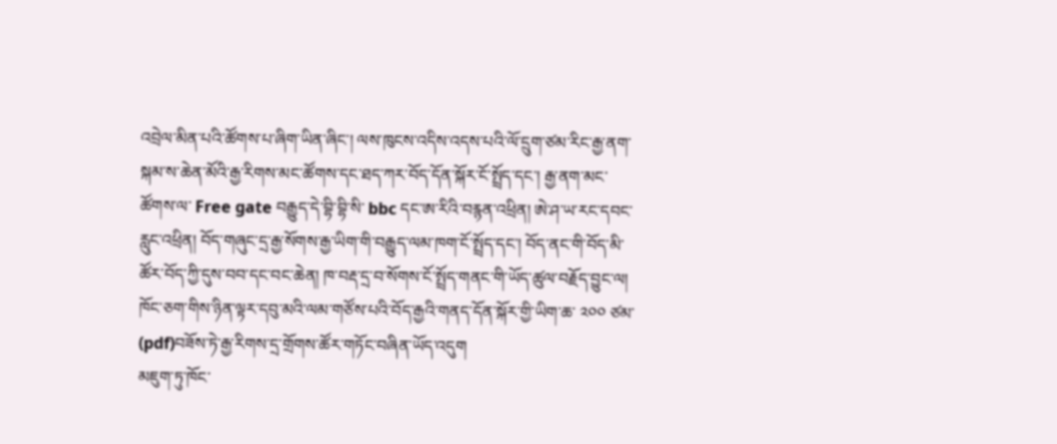འབྲེལ་མིན་པའི་ཚོགས་པ་ཞིག་ཡིན་ཞིང་། ལས་ཁུངས་འདིས་འདས་པའི་ལོ་དྲུག་ཙམ་རིང་རྒྱ་ནག་སྐམ་ས་ཆེན་མོའི་རྒྱ་རིགས་མང་ཚོགས་དང་ཐད་ཀར་བོད་དོན་སྐོར་ངོ་སྤྲོད་དང་། རྒྱ་ནག་མང་ཚོགས་ལ་ Free gate བརྒྱུད་དེ་བྷི་བྷི་སི་ bbc དང་ཨ་རིའི་བརྙན་འཕྲིན། ཨེ་ཤ་ཡ་རང་དབང་རླུང་འཕྲིན། བོད་གཞུང་དྲ་རྒྱ་སོགས་རྒྱ་ཡིག་གི་བརྒྱུད་ལམ་ཁག་ངོ་སྤྲོད་དང་། བོད་ནང་གི་བོད་མི་ཚོར་བོད་ཀྱི་དུས་བབ་དང་བང་ཆེན། ཁ་བརྡ་དྲ་བ་སོགས་ངོ་སྤྲོད་གནང་གི་ཡོད་ཚུལ་བརྗོད་བྱུང་ལ། ཁོང་ཅག་གིས་ཉིན་ལྟར་དབུ་མའི་ལམ་གཙོས་པའི་བོད་རྒྱའི་གནད་དོན་སྐོར་གྱི་ཡིག་ཆ་ ༢༠༠ ཙམ་ (pdf)བཟོས་ཏེ་རྒྱ་རིགས་དྲ་གྲོགས་ཚོར་གཏོང་བཞིན་ཡོད་འདུག
མཇུག་ཏུ་ཁོང་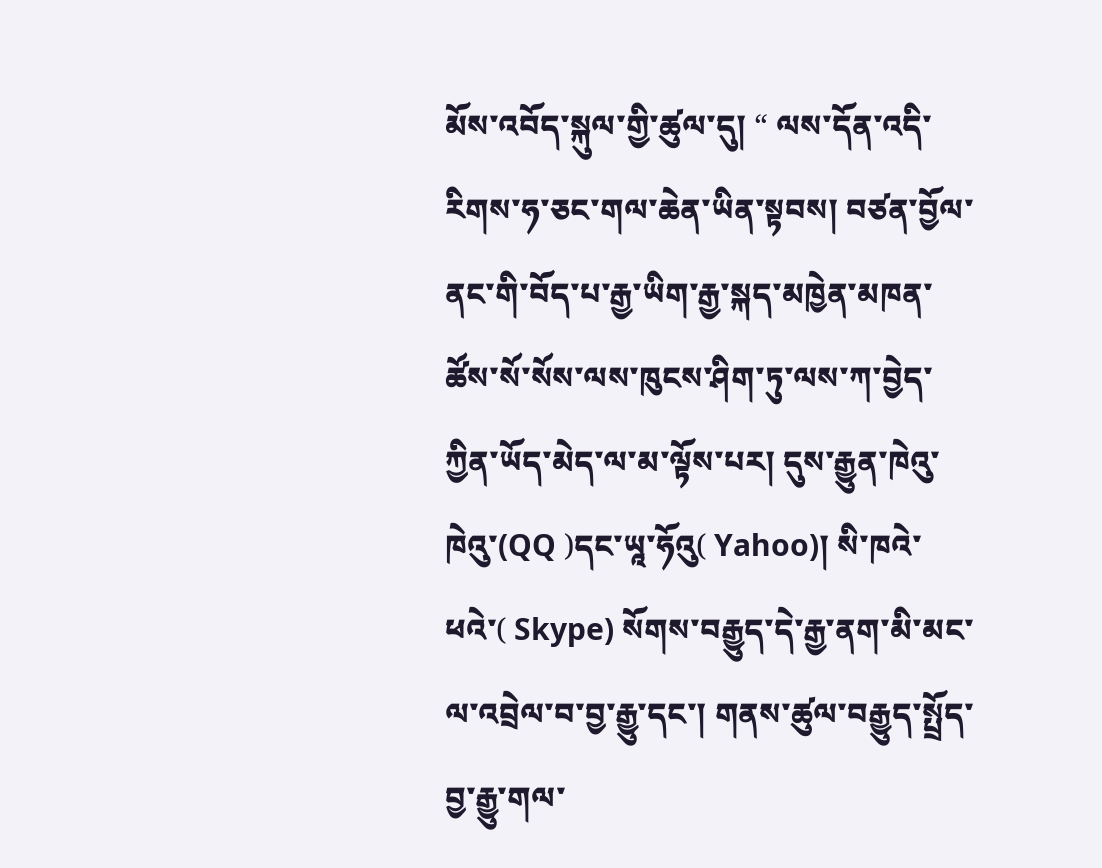མོས་འབོད་སྐུལ་གྱི་ཚུལ་དུ། “ ལས་དོན་འདི་རིགས་ཧ་ཅང་གལ་ཆེན་ཡིན་སྟབས། བཙན་བྱོལ་ནང་གི་བོད་པ་རྒྱ་ཡིག་རྒྱ་སྐད་མཁྱེན་མཁན་ཚོས་སོ་སོས་ལས་ཁུངས་ཤིག་ཏུ་ལས་ཀ་བྱེད་ཀྱིན་ཡོད་མེད་ལ་མ་ལྟོས་པར། དུས་རྒྱུན་ཁེའུ་ཁེའུ་(QQ )དང་ཡཱ་ཧོའུ( Yahoo)། སི་ཁའེ་ཕའེ་( Skype) སོགས་བརྒྱུད་དེ་རྒྱ་ནག་མི་མང་ལ་འབྲེལ་བ་བྱ་རྒྱུ་དང་། གནས་ཚུལ་བརྒྱུད་སྤྲོད་བྱ་རྒྱུ་གལ་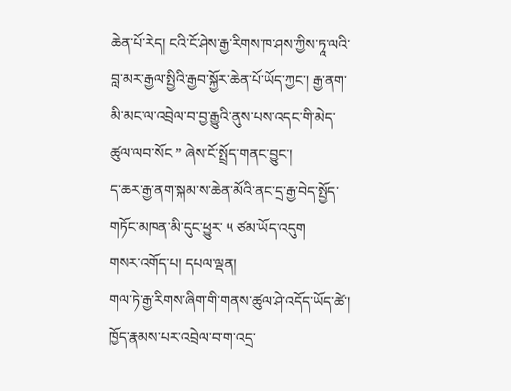ཆེན་པོ་རེད། ངའི་ངོ་ཤེས་རྒྱ་རིགས་ཁ་ཤས་ཀྱིས་ཏཱ་ལའི་བླ་མར་རྒྱལ་སྤྱིའི་རྒྱབ་སྐྱོར་ཆེན་པོ་ཡོད་ཀྱང་། རྒྱ་ནག་མི་མང་ལ་འབྲེལ་བ་བྱ་རྒྱུའི་ནུས་པས་འདང་གི་མེད་ཚུལ་ལབ་སོང ” ཞེས་ངོ་སྤྲོད་གནང་བྱུང་།
ད་ཆར་རྒྱ་ནག་སྐམ་ས་ཆེན་མོའི་ནང་དྲ་རྒྱ་བེད་སྤྱོད་གཏོང་མཁན་མི་དུང་ཕྱུར་ ༥ ཙམ་ཡོད་འདུག
གསར་འགོད་པ། དཔལ་ལྡན།
གལ་ཏེ་རྒྱ་རིགས་ཞིག་གི་གནས་ཚུལ་ཤེ་འདོད་ཡོད་ཚེ་། ཁྱོད་རྣམས་པར་འབྲེལ་བ་ག་འདྲ་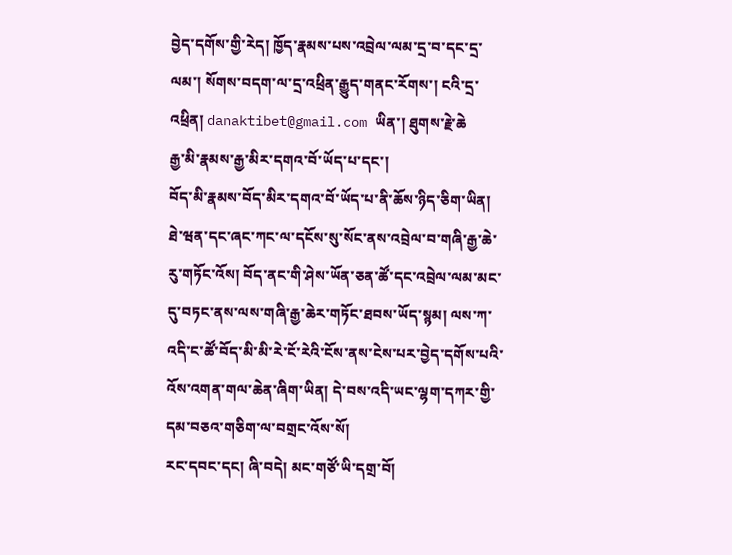བྱེད་དགོས་གྱི་རེད། ཁྱོད་རྣམས་པས་འབྲེལ་ལམ་དྲ་བ་དང་དྲ་ལམ་། སོགས་བདག་ལ་དྲ་འཕྲིན་རྒྱུད་གནང་རོགས་། ངའི་དྲ་འཕྲིན། danaktibet@gmail.com ཡིན་། ཐུགས་རྗེ་ཆེ
རྒྱ་མི་རྣམས་རྒྱ་མིར་དགའ་བོ་ཡོད་པ་དང་།
བོད་མི་རྣམས་བོད་མིར་དགའ་བོ་ཡོད་པ་ནི་ཆོས་ཉིད་ཅིག་ཡིན།
ཐེ་ཝན་དང་ཞང་ཀང་ལ་དངོས་སུ་སོང་ནས་འབྲེལ་བ་གཞི་རྒྱ་ཆེ་རུ་གཏོང་འོས། བོད་ནང་གི་ཤེས་ཡོན་ཅན་ཚོ་དང་འབྲེལ་ལམ་མང་དུ་བཏང་ནས་ལས་གཞི་རྒྱ་ཆེར་གཏོང་ཐབས་ཡོད་སྙམ། ལས་ཀ་འདི་ང་ཚོ་བོད་མི་མི་རེ་ངོ་རེའི་ངོས་ནས་ངེས་པར་བྱེད་དགོས་པའི་འོས་འགན་གལ་ཆེན་ཞིག་ཡིན། དེ་བས་འདི་ཡང་ལྷག་དཀར་གྱི་དམ་བཅའ་གཅིག་ལ་བགྲང་འོས་སོ།
རང་དབང་དང། ཞི་བདེ། མང་གཙོ་ཡི་དགྲ་བོ།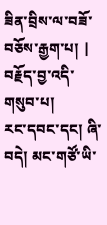ཟིན་བྲིས་ལ་བཟོ་བཅོས་རྒྱག་པ། | བརྗོད་བྱ་འདི་གསུབ་པ།
རང་དབང་དང། ཞི་བདེ། མང་གཙོ་ཡི་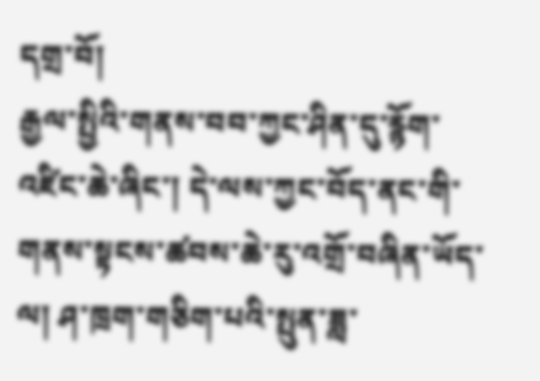དགྲ་བོ།
རྒྱལ་སྤྱིའི་གནས་བབ་ཀྱང་ཤིན་དུ་རྙོག་འཛིང་ཆེ་ཞིང་། དེ་ལས་ཀྱང་བོད་ནང་གི་གནས་སྟངས་ཚབས་ཆེ་རུ་འགྲོ་བཞིན་ཡོད་ལ། ཤ་ཁྲག་གཅིག་པའི་སྤུན་ཟླ་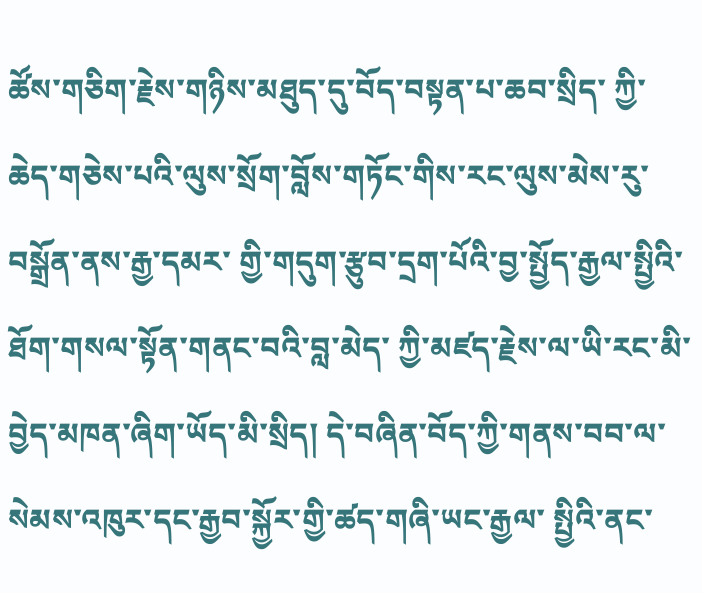ཚོས་གཅིག་རྗེས་གཉིས་མཐུད་དུ་བོད་བསྟན་པ་ཆབ་སྲིད་ ཀྱི་ཆེད་གཅེས་པའི་ལུས་སྲོག་བློས་གཏོང་གིས་རང་ལུས་མེས་རུ་བསྒྲོན་ནས་རྒྱ་དམར་ གྱི་གདུག་རྩུབ་དྲག་པོའི་བྱ་སྤྱོད་རྒྱལ་སྤྱིའི་ཐོག་གསལ་སྟོན་གནང་བའི་བླ་མེད་ ཀྱི་མཛད་རྗེས་ལ་ཡི་རང་མི་བྱེད་མཁན་ཞིག་ཡོད་མི་སྲིད། དེ་བཞིན་བོད་ཀྱི་གནས་བབ་ལ་སེམས་འཁུར་དང་རྒྱབ་སྐྱོར་གྱི་ཚད་གཞི་ཡང་རྒྱལ་ སྤྱིའི་ནང་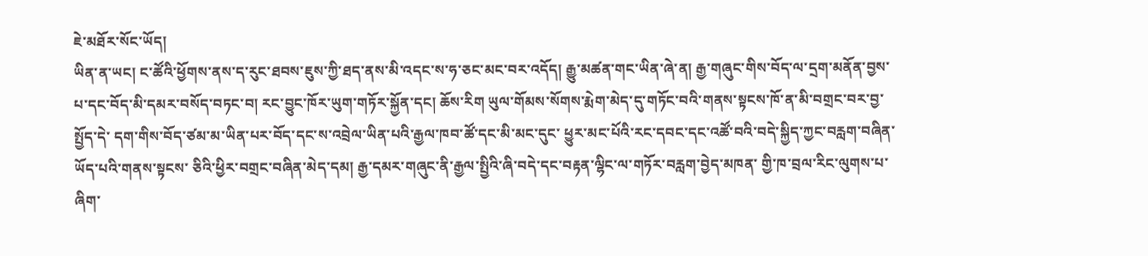ཇེ་མཐོར་སོང་ཡོད།
ཡིན་ན་ཡང། ང་ཚོའི་ཕྱོགས་ནས་ད་རུང་ཐབས་ཇུས་ཀྱི་ཐད་ནས་མི་འདང་ས་ཧ་ཅང་མང་བར་འདོད། རྒྱུ་མཚན་གང་ཡིན་ཞེ་ན། རྒྱ་གཞུང་གིས་བོད་ལ་དྲག་མནོན་བྱས་པ་དང་བོད་མི་དམར་བསོད་བཏང་བ། རང་བྱུང་ཁོར་ཡུག་གཏོར་སྐྱོན་དང། ཆོས་རིག ཡུལ་གོམས་སོགས་རྨེག་མེད་དུ་གཏོང་བའི་གནས་སྟངས་ཁོ་ན་མི་བགྲང་བར་བྱ་སྤྱོད་དེ་ དག་གིས་བོད་ཙམ་མ་ཡིན་པར་བོད་དང་ས་འབྲེལ་ཡིན་པའི་རྒྱལ་ཁབ་ཚོ་དང་མི་མང་དུང་ ཕྱུར་མང་པོའི་རང་དབང་དང་འཚོ་བའི་བདེ་སྐྱིད་ཀྱང་བརླག་བཞིན་ཡོད་པའི་གནས་སྟངས་ ཅིའི་ཕྱིར་བགྲང་བཞིན་མེད་དམ། རྒྱ་དམར་གཞུང་ནི་རྒྱལ་སྤྱིའི་ཞི་བདེ་དང་བརྟན་ལྷིང་ལ་གཏོར་བརླག་བྱེད་མཁན་ གྱི་ཁ་བྲལ་རིང་ལུགས་པ་ཞིག་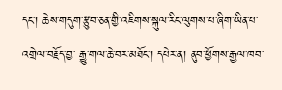དང་། ཆེས་གདུག་རྩུབ་ཅན་གྱི་འཇིགས་སྐུལ་རིང་ལུགས་པ་ཞིག་ཡིན་པ་འགྲེལ་བརྗོད་བྱ་ རྒྱུ་གལ་ཆེ་བར་མཐོང་། དཔེར་ན། ནུབ་ཕྱོགས་རྒྱལ་ཁབ་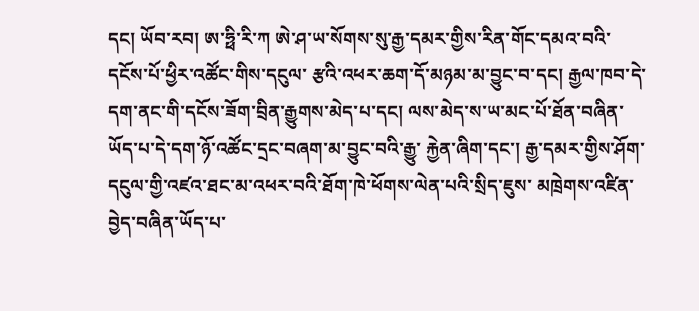དང། ཡོབ་རབ། ཨ་ཧྥི་རི་ཀ ཨེ་ཤ་ཡ་སོགས་སུ་རྒྱ་དམར་གྱིས་རིན་གོང་དམའ་བའི་དངོས་པོ་ཕྱིར་འཚོང་གིས་དངུལ་ རྩའི་འཕར་ཆག་དོ་མཉམ་མ་བྱུང་བ་དང། རྒྱལ་ཁབ་དེ་དག་ནང་གི་དངོས་ཟོག་བྲིན་རྒྱུགས་མེད་པ་དང། ལས་མེད་ས་ཡ་མང་པོ་ཐོན་བཞིན་ཡོད་པ་དེ་དག་ཉོ་འཚོང་དྲང་བཞག་མ་བྱུང་བའི་རྒྱུ་ རྐྱེན་ཞིག་དང་། རྒྱ་དམར་གྱིས་ཤོག་དངུལ་གྱི་འཛའ་ཐང་མ་འཕར་བའི་ཐོག་ཁེ་ཕོགས་ལེན་པའི་སྲིད་ཇུས་ མཁྲེགས་འཛིན་བྱེད་བཞིན་ཡོད་པ་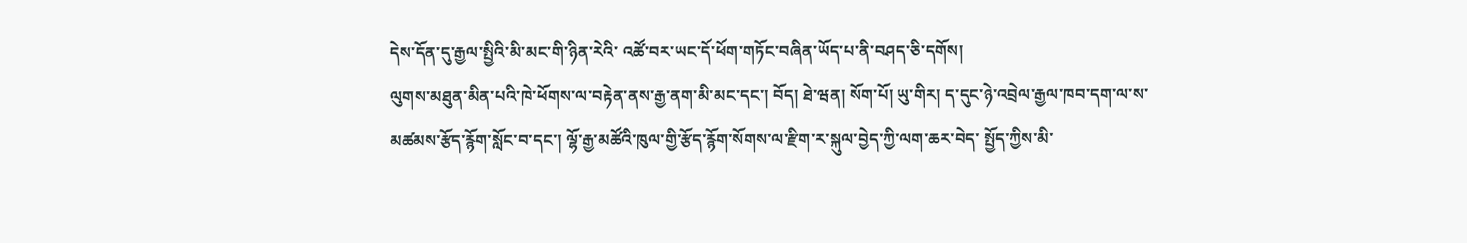དེས་དོན་དུ་རྒྱལ་སྤྱིའི་མི་མང་གི་ཉིན་རེའི་ འཚོ་བར་ཡང་དོ་ཕོག་གཏོང་བཞིན་ཡོད་པ་ནི་བཤད་ཅི་དགོས།
ལུགས་མཐུན་མིན་པའི་ཁེ་ཕོགས་ལ་བརྟེན་ནས་རྒྱ་ནག་མི་མང་དང་། བོད། ཐེ་ཝན། སོག་པོ། ཡུ་གིར། ད་དུང་ཉེ་འབྲེལ་རྒྱལ་ཁབ་དག་ལ་ས་མཚམས་རྩོད་རྙོག་སློང་བ་དང་། ལྷོ་རྒྱ་མཚོའི་ཁུལ་གྱི་རྩོད་རྙོག་སོགས་ལ་རྫིག་ར་སྐུལ་བྱེད་ཀྱི་ལག་ཆར་བེད་ སྤྱོད་ཀྱིས་མི་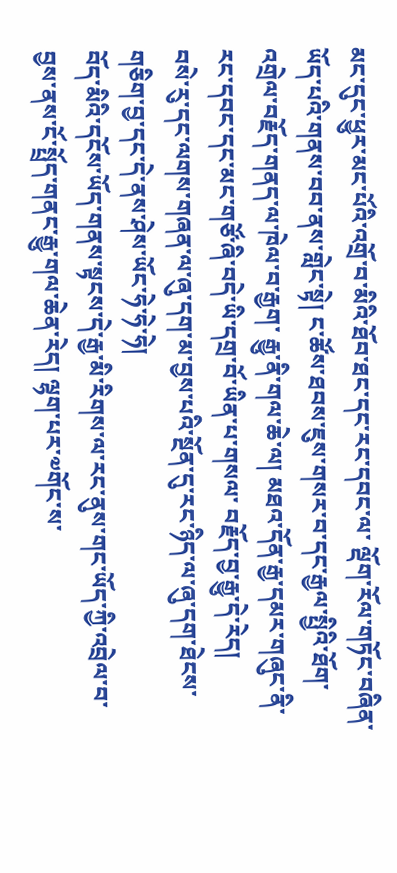མང་དུང་ཕྱུར་མང་པོའི་འགྲོ་བ་མིའི་ཐོབ་ཐང་དང་རང་དབང་ལ་ ལྡོག་རོལ་གཏོང་བཞིན་ཡོད་པའི་གནས་བབ་ནས་གླེང་སྟེ། ང་ཚོས་ཐབས་ཇུས་གསར་བ་དང་རྒྱལ་སྤྱིའི་ཐོག་འགྲེལ་བརྗོད་གནད་ལ་ཁེལ་བ་རྒྱག་ རྒྱུ་ནི་གལ་ཆེ་ལ། མཐའ་དོན་རྒྱ་དམར་གཞུང་ནི་རང་དབང་དང་མང་གཙོ་ཞི་བདེ་ཡི་དགྲ་བོ་ཡིན་པ་གསལ་ བརྗོད་བྱ་རྒྱུ་དེ་རེད།
བསེ་རུ་དང་ལགས་གཞན་ལ་ཞུ་དག་མ་བྱས་པའི་སྔོན་དུ་རང་ཉིད་ལ་ཞུ་དག་ཐེངས་གཅིག་བྱ་དང་དེ་ནས་ཤེས་ཡོང་ཧེ་ཧེ་ཧེ།
བོད་མིའི་དངོས་ཡོད་གནས་སྟངས་དེ་རྒྱ་མི་རིགས་ལ་རང་ནུས་གང་ཡོད་ཀྱི་འབྲེལ་བ་བྱས་ནས་ངོ་སྤྲོད་གནང་རྒྱུ་གལ་ཆེན་རེད། ལྷག་པར་༧གོང་ས་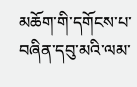མཆོག་གི་དགོངས་པ་བཞིན་དབུ་མའི་ལམ་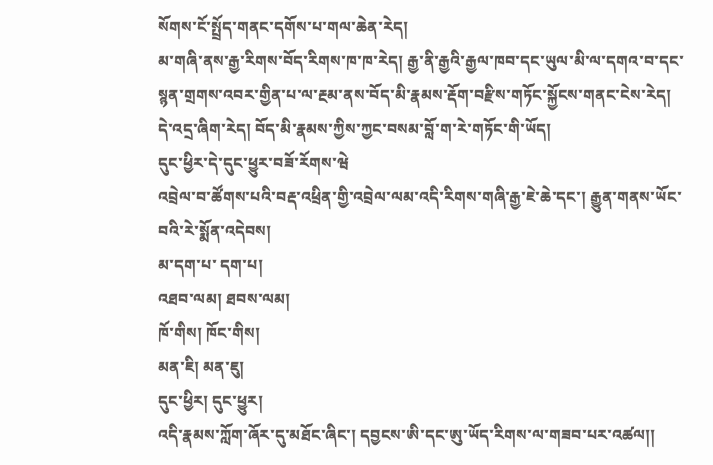སོགས་ངོ་སྤྲོད་གནང་དགོས་པ་གལ་ཆེན་རེད།
མ་གཞི་ནས་རྒྱ་རིགས་བོད་རིགས་ཁ་ཁ་རེད། རྒྱ་ནི་རྒྱའི་རྒྱལ་ཁབ་དང་ཡུལ་མི་ལ་དགའ་བ་དང་སྙན་གྲགས་འབར་གྱིན་པ་ལ་རྔམ་ནས་བོད་མི་རྣམས་རྡོག་བརྫིས་གཏོང་སྐྱོངས་གནང་ངེས་རེད།
དེ་འདྲ་ཞིག་རེད། བོད་མི་རྣམས་ཀྱིས་ཀྱང་བསམ་བློ་ག་རེ་གཏོང་གི་ཡོད།
དུང་ཕྱིར་དེ་དུང་ཕྱུར་བཟོ་རོགས་ཝེ
འབྲེལ་བ་ཚོགས་པའི་བརྡ་འཕྲིན་གྱི་འབྲེལ་ལམ་འདི་རིགས་གཞི་རྒྱ་ཇེ་ཆེ་དང་། རྒྱུན་གནས་ཡོང་བའི་རེ་སྨོན་འདེབས།
མ་དག་པ་ དག་པ།
འཐབ་ལམ། ཐབས་ལམ།
ཁོ་གིས། ཁོང་གིས།
མན་ཇི། མན་ཇུ།
དུང་ཕྱིར། དུང་ཕྱུར།
འདི་རྣམས་ཀློག་ཞོར་དུ་མཐོང་ཞིང་། དབྱངས་ཨི་དང་ཨུ་ཡོད་རིགས་ལ་གཟབ་པར་འཚལ།།